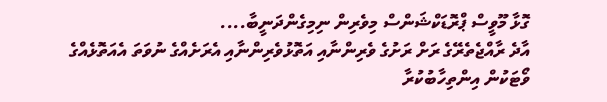ގޮޅާ މޫވީސް ޕްރޮޑަކްޝަންސް މިވެރިން ނިމިގެންދަނީބާ....
އާދެ ރާއްޖެތެރޭގެ ރަށް ރަށުގެ ވެރިންނާއި އަތޮޅުވެރިންނާއި އެރަށެއްގެ ނުވަތަ އެއަތޮޅެއްގެ ވޯޓަކުން އިންތިހާބުކުރާ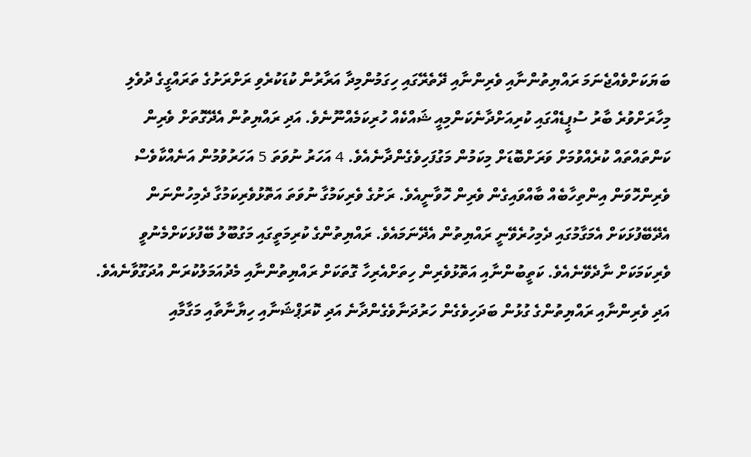ބަޔަކަށްވެއްޖެނަމަ ރައްޔިތުންނާއި ވެރިންނާއި ދޭތެރޭގައި ހިގަމުންމިދާ އަރާރުން ކުޑަކުރެވި ރަށްރަށުގެ ތަރައްގީގެ ދުވެލި މިހާރަށްވުރެ ބާރު ސުޕީޑެއްގައި ކުރިއަށްދާނެކަންމިއީ ޝައްކެއް ހުރިކަމެއްނޫނެވެ. އަދި ރައްޔިތުން އެދޭގޮތަށް ވެރިން ކަންތައްތައް ކުރެއްވުމަށް ވަރަށްބޮޑަށް މިކަމުން މަގުފަހިވެގެންދާނެއެވެ. 4 އަހަރު ނުވަތަ 5 އަހަރުވުމުން އަނެއްކާވެސް ވެރިންހޮވަން އިންތިހާބެއް ބާއްވައިގެން ވެރިން ހޮވާނީއެވެ. ރަށުގެ ވެރިކަމުގާ ނުވަތަ އަތޮޅުވެރިކަމުގާ ދެމިހުންނަން އެދޭބޭފުޅަކަށް އެމަގާމުގައި ދެމިހުރެވޭނީ ރައްޔިތުން އެދޭނަމައެވެ. ރައްޔިތުންގެ ކުރިމަތީގައި މަގުބޫލު ބޭފުޅަކަށްމެނުވީ ވެރިކަމަކަށް ނާދެވޭނެއެވެ. ކަތީބުންނާއި އަތޮޅުވެރިން ހިތަށްއެރިހާ ގޮތަކަށް ރައްޔިތުންނާއި މެދުއަމަލުކުރަން އުދަގޫވާނެއެވެ. އަދި ވެރިންނާއި ރައްޔިތުންގެ ގުޅުން ބަދަހިވެގެން ހަރުދަނާވެގެންދާނެ އަދި ކޮރަޕްޝަނާއި ހިޔާނާތާއި މަގާމާއި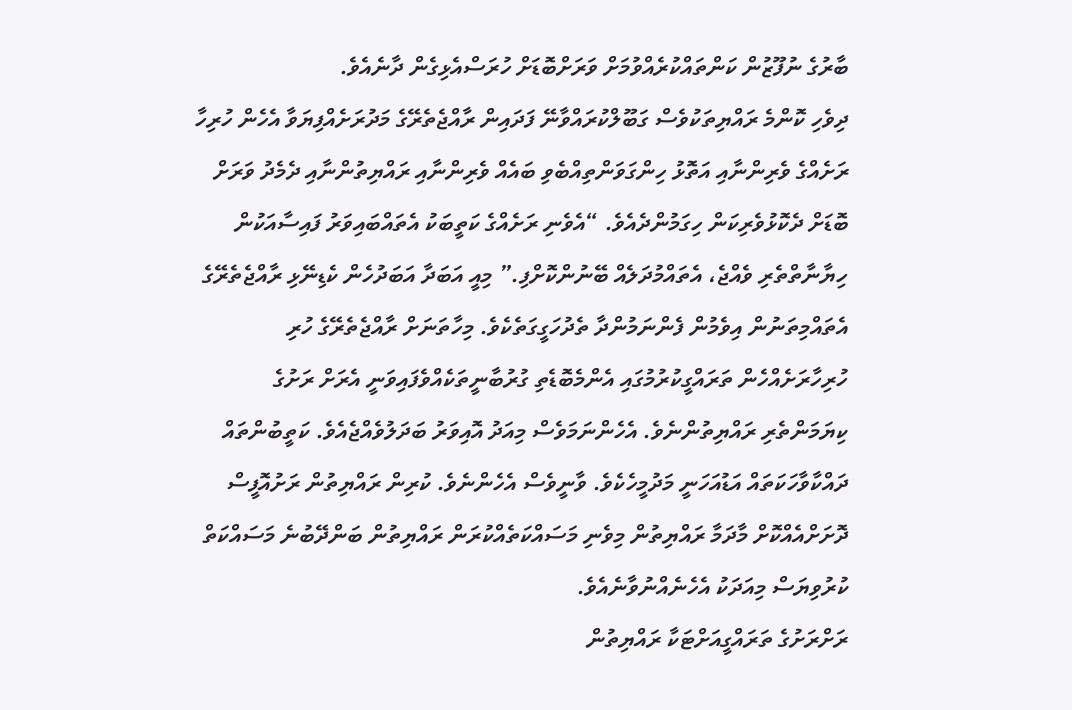ބާރުގެ ނުފޫޒުން ކަންތައްކުރެއްވުމަށް ވަރަށްބޮޑަށް ހުރަސްއެޅިގެން ދާނެއެވެ.
ދިވެހި ކޮންމެ ރައްޔިތަކުވެސް ގަބޫލްކުރައްވާނޭ ފަދައިން ރާއްޖެތެރޭގެ މަދުރަށެއްފިޔަވާ އެހެން ހުރިހާ ރަށެއްގެ ވެރިންނާއި އަތޮޅު ހިންގަވަންތިއްބެވި ބައެއް ވެރިންނާއި ރައްޔިތުންނާއި ދެމެދު ވަރަށް ބޮޑަށް ދެކޮޅުވެރިކަން ހިގަމުންދެއެވެ. “އެވެނި ރަށެއްގެ ކަތީބަކު އެތައްބައިވަރު ފައިސާއަކުން ހިޔާނާތްތެރި ވެއްޖެ، އެތައްމުދަލެއް ބޭނުންކޮށްފި.” މިއީ އަބަދާ އަބަދުހެން ކެޑިނޭޅި ރާއްޖެތެރޭގެ އެތައްމިތަނުން އިވެމުން ފެންނަމުންދާ ތެދުހަގީގަތެކެވެ. މިހާތަނަށް ރާއްޖެތެރޭގެ ހުރި ހުރިހާރަށެއްހެން ތަރައްގީކުރުމުގައި އެންމެބޮޑެތި ގުރުބާނީތަކެއްވެފައިވަނީ އެރަށް ރަށުގެ ކިޔަމަންތެރި ރައްޔިތުންނެވެ. އެހެންނަމަވެސް މިއަދު އޮއިވަރު ބަދަލުވެއްޖެއެވެ. ކަތީބުންތައް ދައްކާވާހަކަތައް އަޑުއަހަނީ މަދުމީހެކެވެ. ވާނީވެސް އެހެންނެވެ. ކުރިން ރައްޔިތުން ރަށުއޮފީސް ދޮށަށްއެއްކޮށް މާދަމާ ރައްޔިތުން މިވެނި މަސައްކަތެއްކުރަން ރައްޔިތުން ބަންދޭބުނެ މަސައްކަތް ކުރުވިޔަސް މިއަދަކު އެހެނެއްނުވާނެއެވެ.
ރަށްރަށުގެ ތަރައްގީއަށްޓަކާ ރައްޔިތުން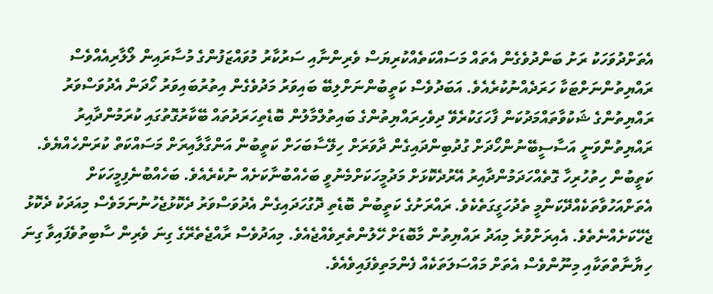އެތަށްދުވަހަކު ރަށު ބަންދުވެގެން އެތައް މަސައްކަތެއްކުރިޔަސް ވެރިންނާއި ސަރުކާރު މުވައްޒަފުންގެ މުސާރައިން ލޯލާރިއެއްވެސް ރައްޔިތުންނަށްޓަކާ ހަރަދެއްނުކުރެއެވެ. އަބަދުވެސް ކަތީބުންނަށްލިބޭ ބައިވަރު މަދުވެގެން އިތުރުބައިވަރު ހޯދަން އެދުވަސްވަރު ރައްޔިތުންގެ ޝަކުވާތައްމަދުކަން ފާހަގަކުރެވޭ ދިވެހިރައްޔިތުންގެ ބައިތުލްމާލުން ބޮޑެތިހަރަދުތައް ބޭކާރުގޮތުގައި ކުރަމުންދާއިރު ރައްޔިތުންވަނީ އަސާސީބޭނުންހޯދަށް ގުދުބިންދައިގެން ދާވަރަށް ހިލޭސާބަހަށް ކަތީބުން އަންގާލާއިރަށް މަސައްކަތް ކުރަންހެއްޔެވެ. ކަތީބުން ހިތުހުރިހާ ގޮތެއްހަދަމުންދާއިރު އޭރުދެކޮޅަށް މަދުމީހަކަށްމެނުވީ ބަހެއްބުނާކަށެއް ނުކެރެއެވެ. ބަހެއްބުނެފިމީހަކަށް އެތަށްއަހުވާތަކެއްދޭކަންމީ ތެދުހަގީގަތެކެވެ. ރައްރަށުގެ ކަތީބުން ބޮޑެތި ދޮގުހަދައިގެން އެދުވަސްވަރު ދެކޮޅުޖެހުނުނަމަވެސް މިއަދަކު ދެކޮޅު ޖެހޭކަށެއްނެތެވެ. އެއިރަށްވުރެ މިއަދު ރައްޔިތުން މާބޮޑަށް ހޭލުންތެރިވެއްޖެއެވެ. މިއަދުވެސް ރާއްޖެތެރޭގެ ގިނަ ވެރިން ސާބިތުވެފައިވާ ގިނަ ހިޔާނާތްތަކާއި މިނޫންވެސް އެތަށް މައްސަލަތަކެއް ފެންމަތިވެފައިވެއެވެ.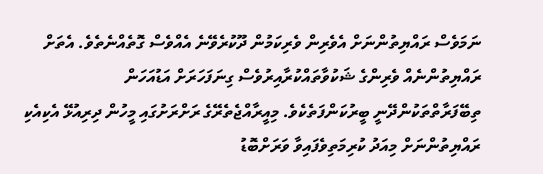ނަމަވެސް ރައްޔިތުންނަށް އެވެރިން ވެރިކަމުން ދޫކުރެވޭނެ އެއްވެސް ގޮތެއްނެތެވެ. އެތަށް ރައްޔިތުންނެއް ވެރިންގެ ޝަކުވާތައްކުރާއިރުވެސް ގިނަފަހަރަށް އަޑުއަހަން ތިބޭފަރާތްތަކުންދޭނީ ބީރުކަންފަތެކެވެ. މިއީރާއްޖެތެރޭގެ ރަށްރަށުގައި މީހުން ދިރިއުޅޭ އެކިއެކި ރައްޔިތުންނަށް މިއަދު ކުރިމަތިވެފައިވާ ވަރަށްބޮޑު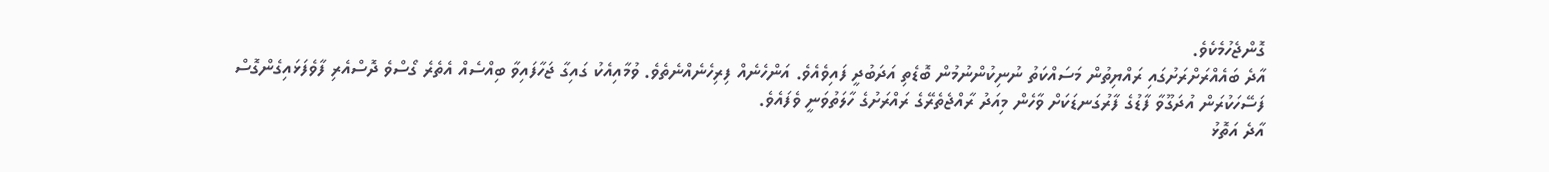ގޮންޖެހުމެކެވެ.
އާދެ ބައެއްރަށްރަށުގައި ރައްޔިތުން މަސައްކަތު ނުނިކުންނުމުން ބޮޑެތި އަދަބުދީ ފައިވެއެވެ. އަންހެނެއް ފިރިހެނެއްނެތެވެ. ވުމާއިއެކު ގައިގާ ޖަހާފައިވާ ބިއްސެއް އެތެރެ ގޯސްވެ ދޮސްއެރި ފާވެފަޅައިގެންގޮސް ފަސޭހަކުރަން އުދަގޫވާ ފާޑުގެ ފާރުގަނޑަކަށް ވާހެން މިއަދު ރާއްޖެތެރޭގެ ރައްރަށުގެ ހާލަތުވަނީ ވެފައެވެ.
އާދެ އަތޮޅު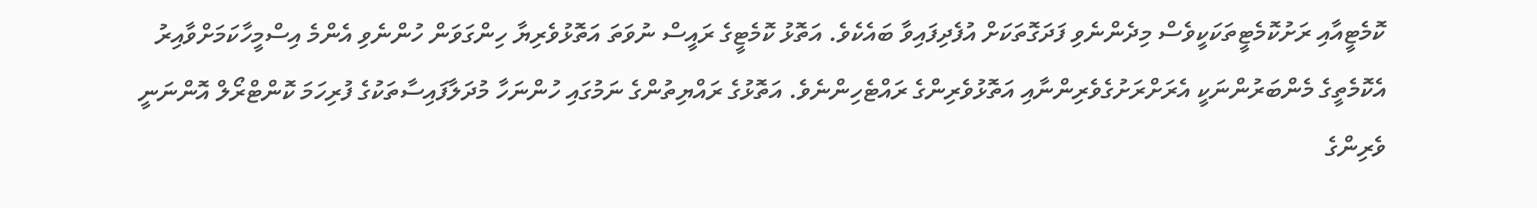ކޮމެޓީއާއި ރަށުކޮމެޓީތަކަކީވެސް މިދެންނެވި ފަދަގޮތަކަށް އުފެދިފައިވާ ބައެކެވެ. އަތޮޅު ކޮމެޓީގެ ރައީސް ނުވަތަ އަތޮޅުވެރިޔާ ހިންގަވަން ހުންނެވި އެންމެ އިސްމީހާކަމަށްވާއިރު އެކޮމެތީގެ މެންބަރުންނަކީ އެރަށްރަށުގެވެރިންނާއި އަތޮޅުވެރިންގެ ރައްޓެހިންނެވެ. އަތޮޅުގެ ރައްޔިތުންގެ ނަމުގައި ހުންނަހާ މުދަލާފައިސާތަކުގެ ފުރިހަމަ ކޮންޓްރޯލް އޮންނަނީ ވެރިންގެ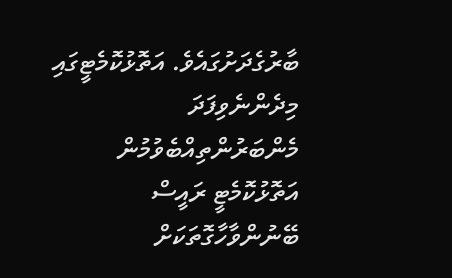ބާރުގެދަށުގައެވެ. އަތޮޅުކޮމެޓީގައި މިދެންނެވިފަދަ މެންބަރުންތިއްބެވުމުން އަތޮޅުކޮމެޓީ ރައީސް ބޭނުންވާހާގޮތަކަށް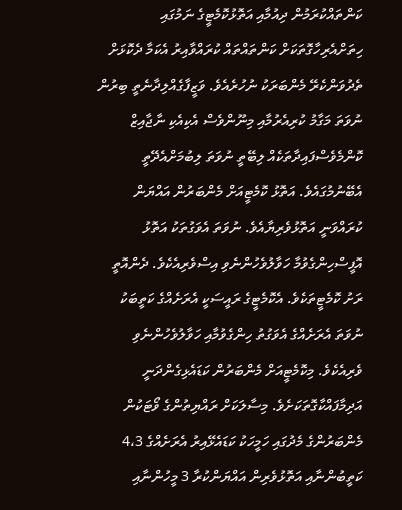ކަންތައްކުރަމުން ދިއުމާއި އަތޮޅުކޮމެޓީގެ ނަމުގައި ހިތަށްއެރިހާގޮތަކަށް ކަންތައްތައް ކުރައްވާއިރު އެކަމާ ދެކޮޅަށް ތެދުވަންކެރޭ މެންބަރަކު ނުހުރެއެވެ. ވަޒީފާގެއްލިދާނެތީ ބިރުން ނުވަތަ މަގާމު ކުރިއެރުމާއި މިނޫންވެސް އެކިއެކި ނާޖާއިޒް ކޮންމެވެސްފައިދާތަކެއް ލިބޭތީ ނުވަތަ ލިބުމަށްއެދޭތީ އެބޭނުމުގައެވެ. އަތޮޅު ކޮމެޓީއަށް މެންބަރުން އައްޔަން ކުރައްވަނީ އަތޮޅުވެރިޔާއެވެ. ނުވަތަ އެވަގުތަކު އަތޮޅު އޮފީސްހިންގެވުމާ ހަވާލުވެހުންނެވި އިސްވެރިއެކެވެ. ދެންއޮތީ ރަށު ކޮމެޓީތަކެވެ. އެކޮމެޓީގެ ރައީސަކީ އެރަށެއްގެ ކަތީބަކު ނުވަތަ އެރަށެއްގެ އެވަގުތު ހިންގެވުމާއި ހަވާލުވެހުންނެވި ވެރިއެކެވެ. މިކޮމެޓީއަށް މެންބަރުން ކަޑައެޅިގެންދަނީ އަދިމާފައްކާގޮތަކަށެވެ. މިސާލަކަށް ރައްޔިތުންގެ ވޯޓަކުން މެންބަރުންގެ މެދުގައި ހަމީހަކު ކަޑައެޅޭއިރު އެރަށެއްގެ 4،3 ކަތީބުންނާއި އަތޮޅުވެރިން އައްޔަންކުރާ 3 މީހުންނާއި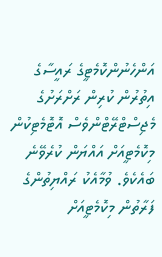އަންހެނުންކޮމެޓީގެ ރައީސާގެ އިތުރުން ކުރިން ރަށްރަށުގެ މެޖިސްޓްރޭޓްންވެސް އޮޓޮމެޓިކުން މިކޮމެޓީއަށް އައްޔަން ކުރެވޭނެ ބައެކެވެ. ވުމާއެކު ރައްޔިތުންގެ ފަރާތުން މިކޮމެޓީއަށް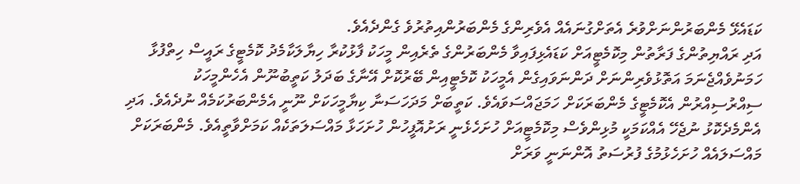ކަޑައެޅޭ މެންބަރުންނަށްވުރެ އެތަށްގުނައެއް އެވެރިންގެ މެންބަރުންއިތުރުވެ ގެންދެއެވެ.
އަދި ރައްޔިތުންގެ ފަރާތުން މިކޮމެޓީއަށް ކަޑައެޅިފައިވާ މެންބަރުންގެ ތެރެއިން މީހަކު ފާޅުކުރާ ހިޔާލަކާމެދު ކޮމެޓީގެ ރައީސް ހިތްފުޅާ ހަމަނުވެއްޖެނަމަ އަތޮޅުވެރިންނަށް ދަންނަވައިގެން އެމީހަކު ކޮމެޓީއިން ބޭރުކޮށް އޭނާގެ ބަދަލު ކަތީބުނޫން އެހެންމީހަކު ސިއްރުސިއްރުން އެކޮމެޓީގެ މެންބަރަކަށް ހަމަޖައްސަވައެވެ. ކަތީބަށް މަދަހަސަނާ ކިޔާމީހަކަށް ނޫނީ އެމެންބަރުކަމެއް ނުދެއެވެ. އަދި އެންމެދެކޮޅު ނުޖެހޭ އެއްކަމަކީ މުޅިންވެސް މިކޮމެޓީއަށް ހުށަހެޅެނީ ރަށުއޮފީހުން ހުށަހަޅާ މައްސަލަތަކެއް ކަމަށްވާތީއެވެ. މެންބަރަކަށް މައްސަލައެއް ހުށަހެޅުމުގެ ފުރުސަތު އޮންނަނީ ވަރަށް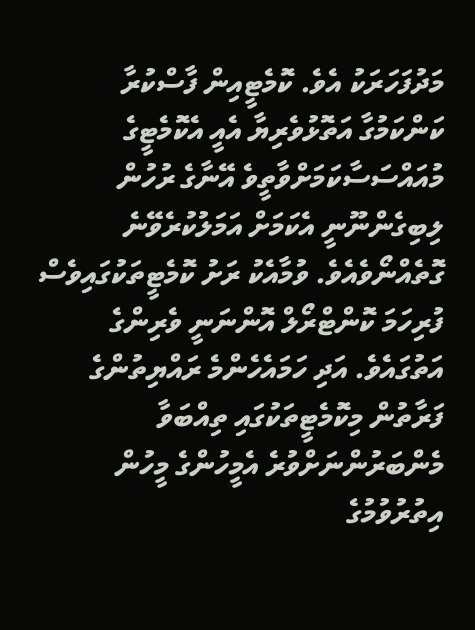މަދުފަހަރަކު އެވެ. ކޮމެޓީއިން ފާސްކުރާ ކަންކަމުގާ އަތޮޅުވެރިޔާ އެއީ އެކޮމެޓީގެ މުއައްސަސާކަމަށްވާތީވެ އޭނާގެ ރުހުން ލިބިގެންނޫނީ އެކަމަށް އަމަލުކުރެވޭނެ ގޮތެއްނޯވެއެވެ. ވުމާއެކު ރަށު ކޮމެޓީތަކުގައިވެސް ފުރިހަމަ ކޮންޓްރޯލް އޮންނަނީ ވެރިންގެ އަތުގައެވެ. އަދި ހަމައެހެންމެ ރައްޔިތުންގެ ފަރާތުން މިކޮމެޓީތަކުގައި ތިއްބަވާ މެންބަރުންނަށްވުރެ އެމީހުންގެ މީހުން އިތުރުވުމުގެ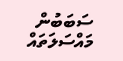ސަބަބުން މައްސަލަތައް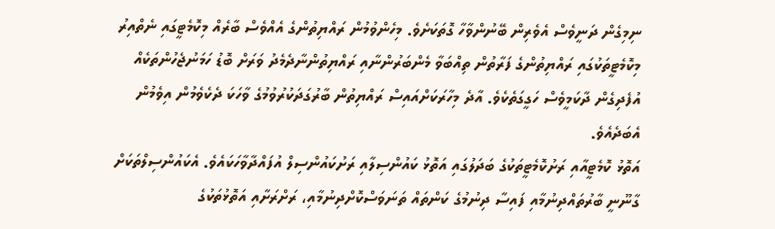ނިމިގެން ދަނީވެސް އެވެރިން ބޭނުންވާހާ ގޮތަކަށެވެ. މިހެންވުމުން ރައްޔިތުންގެ އެއްވެސް ބާރެއް މިކޮމެޓީގައި ނެތްއިރު މިކޮމެޓީތަކުގައި ރައްޔިތުންގެ ފަރާތުން ތިއްބަވާ މެންބަރުންނާއި ރައްޔިތުންނާދެމެދު ވަރަށް ބޮޑު ހަމަނުޖެހުންތަކެއް އުފެދިގެން ދާކަމީވެސް ހަގީގަތެކެވެ. އާދެ މިހާރަކަށްއައިސް ރައްޔިތުން ބާރުގަދަކުރުވުމުގެ ވާހަކަ ދެކެވެމުން އިވެމުން އެބަދެއެވެ.
އަތޮޅު ކޮމެޓީއާއި ރަށުކޮމެޓީތަކުގެ ބަދަލުގައި އަތޮޅު ކައުންސިލާއި ރަށުކައުންސިލް އުފައްދާވާހަކައެވެ. އެކައުންސިލްތަކަށް ގާނޫނީ ބާރުތައްދިނުމާއި ފައިސާ ދިނުމުގެ ކަންތައް ތަނަވަސްކޮށްދިނުމާއި، ރަށްރަށާއި އަތޮޅުތަކުގެ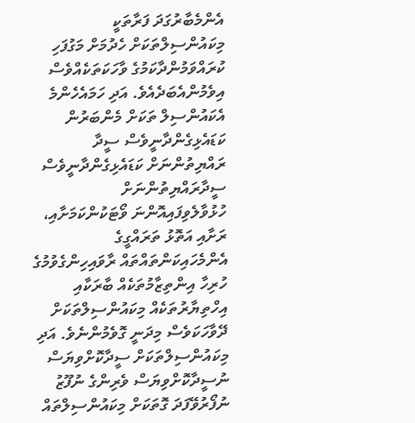އެންމެބާރުގަދަ ފަރާތަކީ މިކައުންސިލްތަކަށް ހެދުމަށް މަގުފަހި ކުރައްވަމުންދާކަމުގެ ވާހަކަތަކެއްވެސް އިވެމުންއެބަދެއެވެ. އަދި ހަމައެހެންމެ އެކައުންސިލް ތަކަށް މެންބަރުން ކަޑައެޅިގެންދާނީވެސް ސީދާ ރައްޔިތުންނަށް ކަޑައެޅިގެންދާނީވެސް ސީދާރައްޔިތުންނަށް ހުޅުވާލެވިފައިއޮންނަ ވޯޓަކުންކަމަށާއި، ރަށާއި އަތޮޅު ތަރައްގީގެ އެންމެހައިކަންތައްތައް ރާވައިހިންގެވުމުގެ ހުރިހާ އިންތިޒާމުތަކެއް ބާރަކާއި އިހްތިޔާރުތަކެއް މިކައުންސިލްތަކަށް ދޭވާހަކަވެސް މިދަނީ ގޮވެމުންނެވެ. އަދި މިކައުންސިލްތަކަށް ސީދާކޮށްވިޔަސް ނުސީދާކޮށްވިޔަސް ވެރިންގެ ނުފޫޒު ނުފޯރުވޭފަދަ ގޮތަކަށް މިކައުންސިލްތައް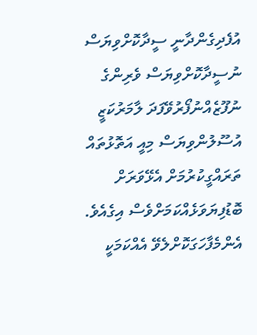އުފެދިގެންދާނީ ސީދާކޮށްވިޔަސް ނުސީދާކޮށްވިޔަސް ވެރިންގެ ނުފޫޒެއްނުފޯރުވޭފަދަ ލާމަރުކަޒީ އުސޫލުންވިޔަސް މިއީ އަތޮޅުތައް ތަރައްގީކުރުމަށް އެޅޭވަރަށް ބޮޑުފިޔަވަޅެއްކަމަށްވެސް އިގެއެވެ.
އެންމެފާހަގަކޮށްލެވޭ އެއްކަމަކީ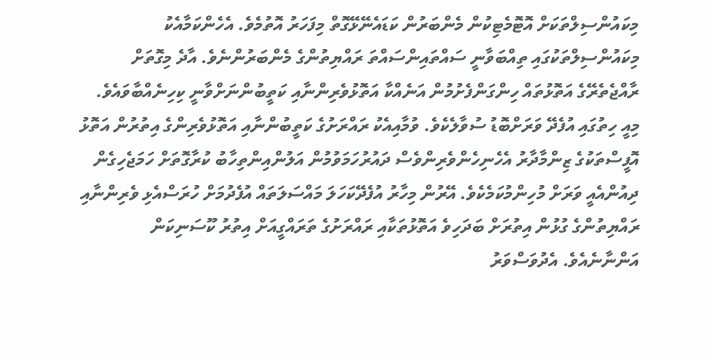މިކައުންސިލްތަކަށް އޮޓޮމެޓިކުން މެންބަރުން ކަޑައެނޭޅޭގޮތް މިފަހަރު އޮތުމެވެ. އެހެންކަމާއެކު މިކައުންސިލްތަކުގައި ތިއްބަވާނީ ސައްތައިންސައްތަ ރައްޔިތުންގެ މެންބަރުންނެވެ. އާދެ މިގޮތަށް ރާއްޖެތެރޭގެ އަތޮޅުތައް ހިންގަންފެށުމުން އަނެއްކާ އަތޮޅުވެރިންނާއި ކަތީބުންނަށްވާނީ ކިހިނެއްބާވައެވެ. މިއީ ހިތުގައި އުފެދޭ ވަރަށްބޮޑު ސުވާލެކެވެ. ވުމާއިއެކު ރައްރަށުގެ ކަތީބުންނާއި އަތޮޅުވެރިންގެ އިތުރުން އަތޮޅު އޮފީސްތަކުގެ ޒިންމާދާރު އެހެނިހެންވެރިންވެސް ދައުރުހަމަވުމުން އަލުންއިންތިހާބު ކުރާގޮތަށް ހަމަޖެހިގެން ދިއުންއެއީ ވަރަށް މުހިންމުކަމެކެވެ. އޭރުން މިހާރު އުފެދޭކަހަލަ މައްސަލަތައް އުފެދުމަށް ހުރަސްއެޅި ވެރިންނާއި ރައްޔިތުންގެ ގުޅުން އިތުރަށް ބަދަހިވެ އަތޮޅުތަކާއި ރައްރަށުގެ ތަރައްގީއަށް އިތުރު ކޫސަނިކަން އަންނާނެއެވެ. އެދުވަސްވަރު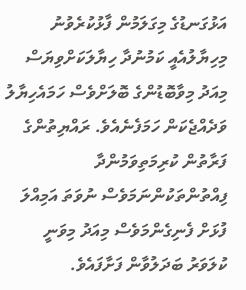އަޅުގަނޑުގެ މިގަލަމުން ފާޅުކުރެވުނު މިހިޔާލުއެއީ ކަމުނުދާ ހިޔާލަކަށްވިޔަސް މިއަދު މިވާބޮޑުންގެ ބޮލަށްވެސް ހަމައެހިޔާލު ވަދެއްޖެކަން ހަމަފެނެއެވެ. ރައްޔިތުންގެ ފަރާތުން ކުރިމަތިވަމުންދާ ފިއްތުންތަކުންނަމަވެސް ނުވަތަ އަމިއްލަ ފުޅަށް ފެނިގެންމަވެސް މިއަދު މިވަނީ ކުލަވަރު ބަދަލުވާން ފަށާފައެވެ.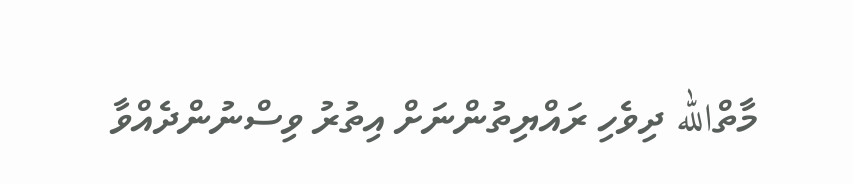މާތްالله ދިވެހި ރައްޔިތުންނަށް އިތުރު ވިސްނުންދެއްވާ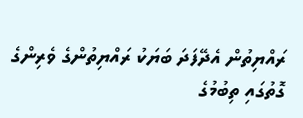ރައްޔިތުން އެދޭފަދަ ބަޔަކު ރައްޔިތުންގެ ވެރިންގެ ގޮތުގައި ތިބުމުގެ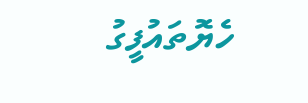ހެޔޮތައުފީގު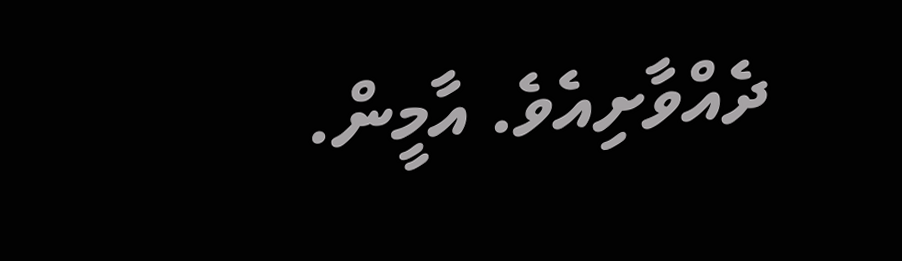ދެއްވާށިއެވެ. އާމީން.